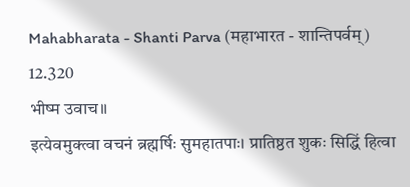Mahabharata - Shanti Parva (महाभारत - शान्तिपर्वम्)
12.320
भीष्म उवाच॥
इत्येवमुक्त्वा वचनं ब्रह्मर्षिः सुमहातपाः। प्रातिष्ठत शुकः सिद्धिं हित्वा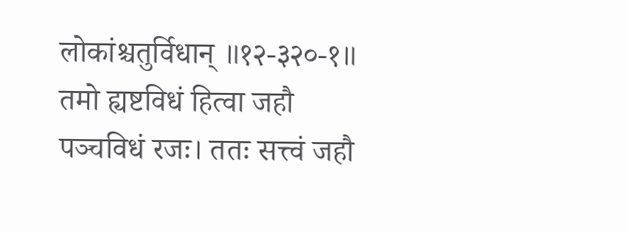लोकांश्चतुर्विधान् ॥१२-३२०-१॥
तमो ह्यष्टविधं हित्वा जहौ पञ्चविधं रजः। ततः सत्त्वं जहौ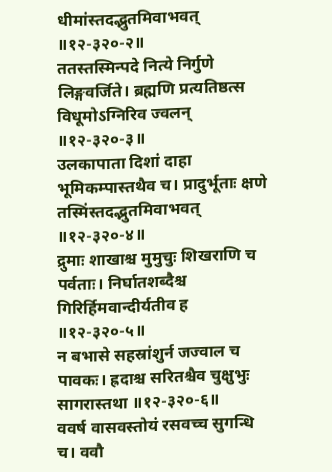धीमांस्तदद्भुतमिवाभवत् ॥१२-३२०-२॥
ततस्तस्मिन्पदे नित्ये निर्गुणे लिङ्गवर्जिते। ब्रह्मणि प्रत्यतिष्ठत्स विधूमोऽग्निरिव ज्वलन् ॥१२-३२०-३॥
उलकापाता दिशां दाहा भूमिकम्पास्तथैव च। प्रादुर्भूताः क्षणे तस्मिंस्तदद्भुतमिवाभवत् ॥१२-३२०-४॥
द्रुमाः शाखाश्च मुमुचुः शिखराणि च पर्वताः। निर्घातशब्दैश्च गिरिर्हिमवान्दीर्यतीव ह ॥१२-३२०-५॥
न बभासे सहस्रांशुर्न जज्वाल च पावकः। ह्रदाश्च सरितश्चैव चुक्षुभुः सागरास्तथा ॥१२-३२०-६॥
ववर्ष वासवस्तोयं रसवच्च सुगन्धि च। ववौ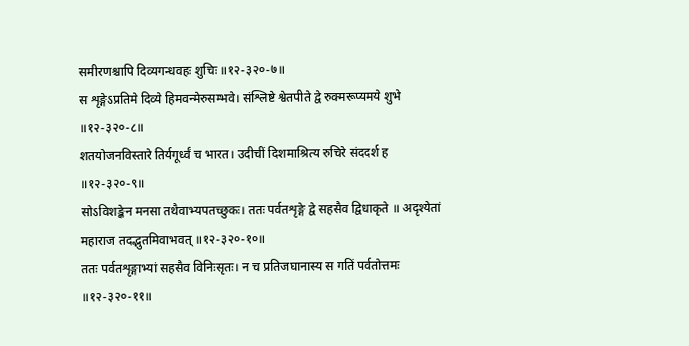समीरणश्चापि दिव्यगन्धवहः शुचिः ॥१२-३२०-७॥
स शृङ्गेऽप्रतिमे दिव्ये हिमवन्मेरुसम्भवे। संश्लिष्टे श्वेतपीते द्वे रुक्मरूप्यमये शुभे ॥१२-३२०-८॥
शतयोजनविस्तारे तिर्यगूर्ध्वं च भारत। उदीचीं दिशमाश्रित्य रुचिरे संददर्श ह ॥१२-३२०-९॥
सोऽविशङ्केन मनसा तथैवाभ्यपतच्छुकः। ततः पर्वतशृङ्गे द्वे सहसैव द्विधाकृते ॥ अदृश्येतां महाराज तदद्भुतमिवाभवत् ॥१२-३२०-१०॥
ततः पर्वतशृङ्गाभ्यां सहसैव विनिःसृतः। न च प्रतिजघानास्य स गतिं पर्वतोत्तमः ॥१२-३२०-११॥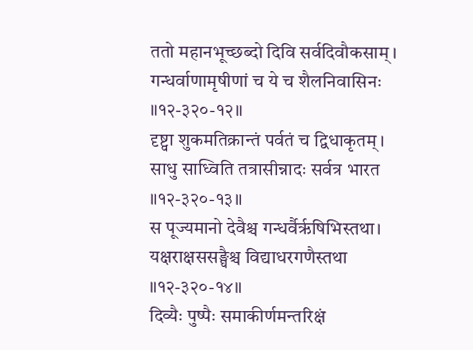ततो महानभूच्छब्दो दिवि सर्वदिवौकसाम्। गन्धर्वाणामृषीणां च ये च शैलनिवासिनः ॥१२-३२०-१२॥
दृष्ट्वा शुकमतिक्रान्तं पर्वतं च द्विधाकृतम्। साधु साध्विति तत्रासीन्नादः सर्वत्र भारत ॥१२-३२०-१३॥
स पूज्यमानो देवैश्च गन्धर्वैरृषिभिस्तथा। यक्षराक्षससङ्घैश्च विद्याधरगणैस्तथा ॥१२-३२०-१४॥
दिव्यैः पुष्पैः समाकीर्णमन्तरिक्षं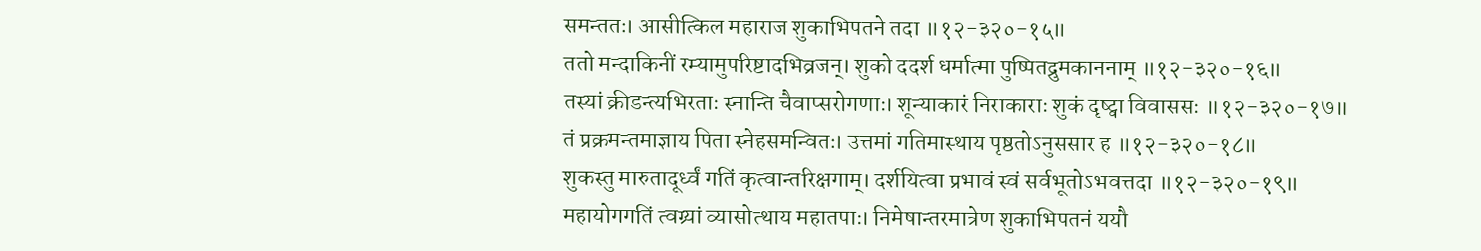समन्ततः। आसीत्किल महाराज शुकाभिपतने तदा ॥१२-३२०-१५॥
ततो मन्दाकिनीं रम्यामुपरिष्टादभिव्रजन्। शुको ददर्श धर्मात्मा पुष्पितद्रुमकाननाम् ॥१२-३२०-१६॥
तस्यां क्रीडन्त्यभिरताः स्नान्ति चैवाप्सरोगणाः। शून्याकारं निराकाराः शुकं दृष्ट्वा विवाससः ॥१२-३२०-१७॥
तं प्रक्रमन्तमाज्ञाय पिता स्नेहसमन्वितः। उत्तमां गतिमास्थाय पृष्ठतोऽनुससार ह ॥१२-३२०-१८॥
शुकस्तु मारुतादूर्ध्वं गतिं कृत्वान्तरिक्षगाम्। दर्शयित्वा प्रभावं स्वं सर्वभूतोऽभवत्तदा ॥१२-३२०-१९॥
महायोगगतिं त्वग्र्यां व्यासोत्थाय महातपाः। निमेषान्तरमात्रेण शुकाभिपतनं ययौ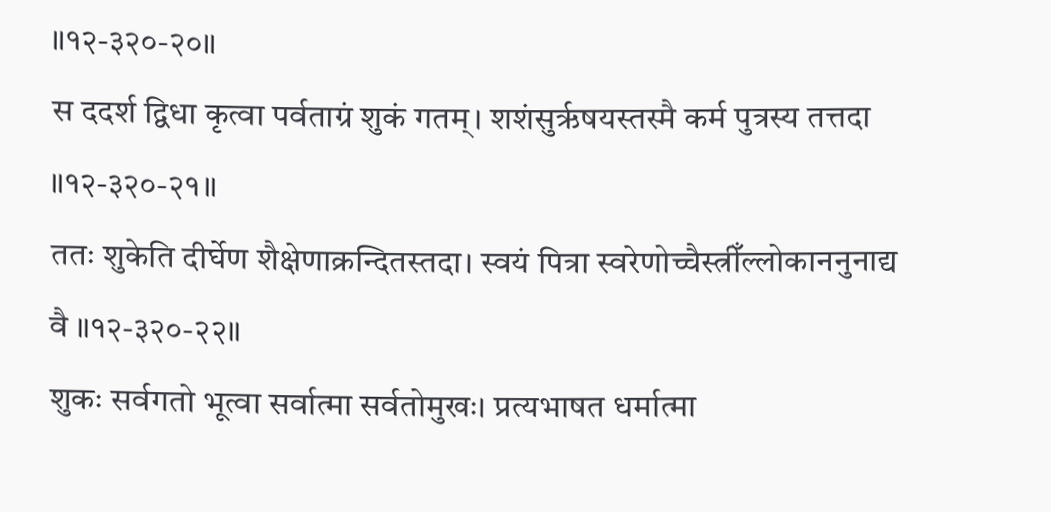॥१२-३२०-२०॥
स ददर्श द्विधा कृत्वा पर्वताग्रं शुकं गतम्। शशंसुरृषयस्तस्मै कर्म पुत्रस्य तत्तदा ॥१२-३२०-२१॥
ततः शुकेति दीर्घेण शैक्षेणाक्रन्दितस्तदा। स्वयं पित्रा स्वरेणोच्चैस्त्रीँल्लोकाननुनाद्य वै ॥१२-३२०-२२॥
शुकः सर्वगतो भूत्वा सर्वात्मा सर्वतोमुखः। प्रत्यभाषत धर्मात्मा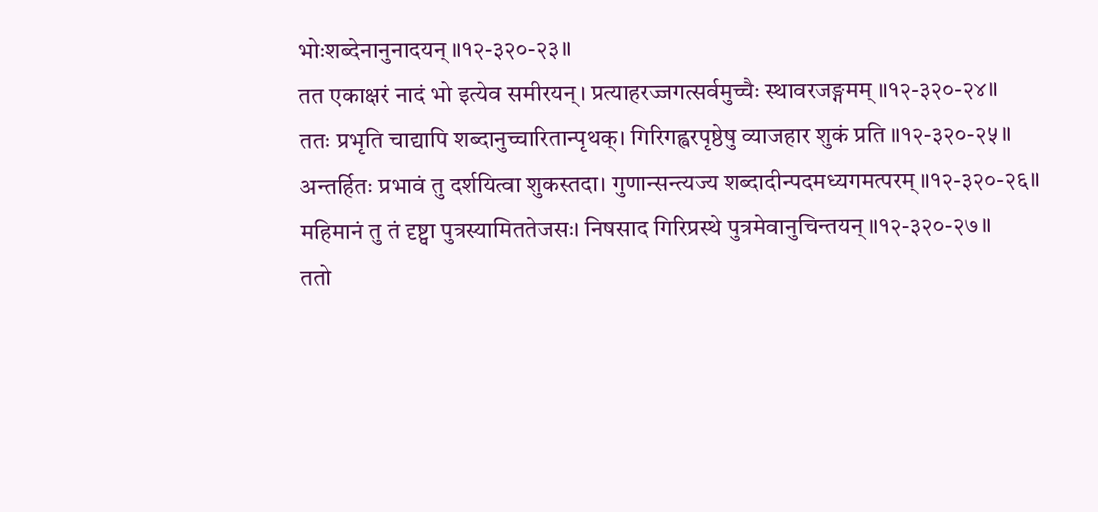भोःशब्देनानुनादयन् ॥१२-३२०-२३॥
तत एकाक्षरं नादं भो इत्येव समीरयन्। प्रत्याहरज्जगत्सर्वमुच्चैः स्थावरजङ्गमम् ॥१२-३२०-२४॥
ततः प्रभृति चाद्यापि शब्दानुच्चारितान्पृथक्। गिरिगह्वरपृष्ठेषु व्याजहार शुकं प्रति ॥१२-३२०-२५॥
अन्तर्हितः प्रभावं तु दर्शयित्वा शुकस्तदा। गुणान्सन्त्यज्य शब्दादीन्पदमध्यगमत्परम् ॥१२-३२०-२६॥
महिमानं तु तं दृष्ट्वा पुत्रस्यामिततेजसः। निषसाद गिरिप्रस्थे पुत्रमेवानुचिन्तयन् ॥१२-३२०-२७॥
ततो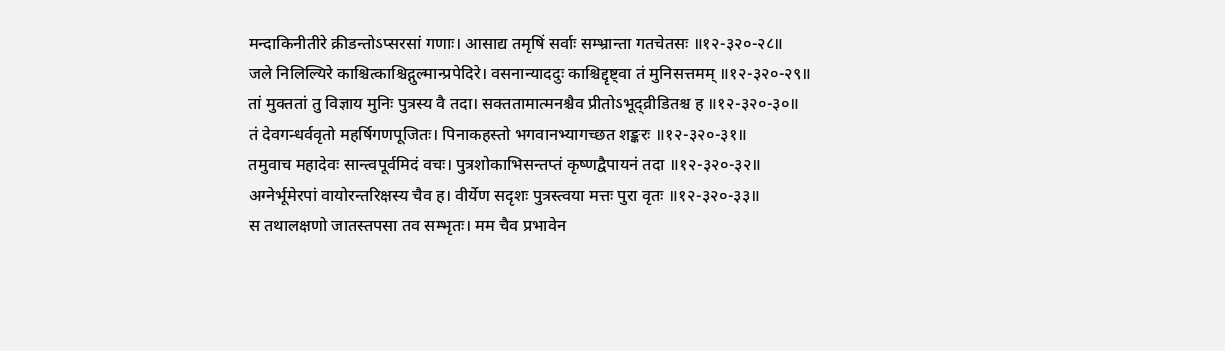मन्दाकिनीतीरे क्रीडन्तोऽप्सरसां गणाः। आसाद्य तमृषिं सर्वाः सम्भ्रान्ता गतचेतसः ॥१२-३२०-२८॥
जले निलिल्यिरे काश्चित्काश्चिद्गुल्मान्प्रपेदिरे। वसनान्याददुः काश्चिद्दृष्ट्वा तं मुनिसत्तमम् ॥१२-३२०-२९॥
तां मुक्ततां तु विज्ञाय मुनिः पुत्रस्य वै तदा। सक्ततामात्मनश्चैव प्रीतोऽभूद्व्रीडितश्च ह ॥१२-३२०-३०॥
तं देवगन्धर्ववृतो महर्षिगणपूजितः। पिनाकहस्तो भगवानभ्यागच्छत शङ्करः ॥१२-३२०-३१॥
तमुवाच महादेवः सान्त्वपूर्वमिदं वचः। पुत्रशोकाभिसन्तप्तं कृष्णद्वैपायनं तदा ॥१२-३२०-३२॥
अग्नेर्भूमेरपां वायोरन्तरिक्षस्य चैव ह। वीर्येण सदृशः पुत्रस्त्वया मत्तः पुरा वृतः ॥१२-३२०-३३॥
स तथालक्षणो जातस्तपसा तव सम्भृतः। मम चैव प्रभावेन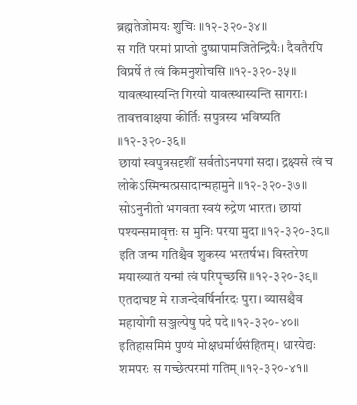ब्रह्मतेजोमयः शुचिः ॥१२-३२०-३४॥
स गतिं परमां प्राप्तो दुष्प्रापामजितेन्द्रियैः। दैवतैरपि विप्रर्षे तं त्वं किमनुशोचसि ॥१२-३२०-३५॥
यावत्स्थास्यन्ति गिरयो यावत्स्थास्यन्ति सागराः। तावत्तवाक्षया कीर्तिः सपुत्रस्य भविष्यति ॥१२-३२०-३६॥
छायां स्वपुत्रसदृशीं सर्वतोऽनपगां सदा। द्रक्ष्यसे त्वं च लोकेऽस्मिन्मत्प्रसादान्महामुने ॥१२-३२०-३७॥
सोऽनुनीतो भगवता स्वयं रुद्रेण भारत। छायां पश्यन्समावृत्तः स मुनिः परया मुदा ॥१२-३२०-३८॥
इति जन्म गतिश्चैव शुकस्य भरतर्षभ। विस्तरेण मयाख्यातं यन्मां त्वं परिपृच्छसि ॥१२-३२०-३९॥
एतदाचष्ट मे राजन्देवर्षिर्नारदः पुरा। व्यासश्चैव महायोगी सञ्जल्पेषु पदे पदे ॥१२-३२०-४०॥
इतिहासमिमं पुण्यं मोक्षधर्मार्थसंहितम्। धारयेद्यः शमपरः स गच्छेत्परमां गतिम् ॥१२-३२०-४१॥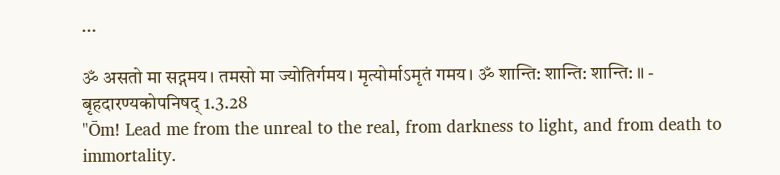...

ॐ असतो मा सद्गमय। तमसो मा ज्योतिर्गमय। मृत्योर्माऽमृतं गमय। ॐ शान्ति: शान्ति: शान्ति: ॥ - बृहदारण्यकोपनिषद् 1.3.28
"Ōm! Lead me from the unreal to the real, from darkness to light, and from death to immortality.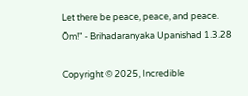Let there be peace, peace, and peace. Ōm!" - Brihadaranyaka Upanishad 1.3.28

Copyright © 2025, Incredible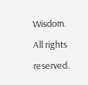Wisdom.
All rights reserved.